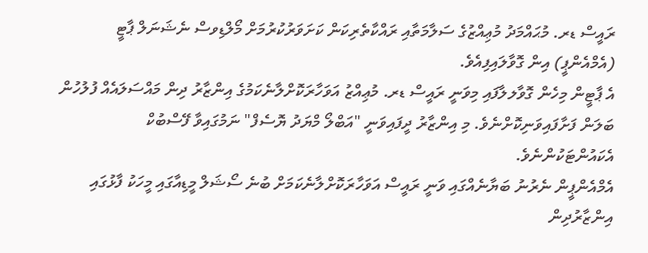ރައީސް ޑރ. މުޙައްމަދު މުޢިއްޒުގެ ސަލާމަތާއި ރައްކާތެރިކަން ކަށަވަރުކުރުމަށް މޯލްޑިވސް ނެޝަނަލް ޕާޓީ (އެމްއެންޕީ) އިން ގޮވާލައިފިއެވެ.
އެ ޕާޓީން މިހެން ގޮވާލލާފައި މިވަނީ ރައީސް ޑރ. މުޢިއްޒު އަވަހާރަކޮށްލާނެކަމުގެ އިންޒާރު ދިން މައްސަލައެއް ފުލުހުން ބަލަން ފަށާފައިވަނިކޮށްނެވެ. މި އިންޒާރު ދީފައިވަނީ "އަބްލޯ މްޔަދު ޔޮސެފް" ނަމުގައިވާ ފޭސްބުކް އެކައުންޓަކުންނެވެ.
އެމްއެންޕީން ނެރުނު ބަޔާނެއްގައި ވަނީ ރައީސް އަވަހާރަކޮށްލާނެކަމަށް ބުނެ ސޯޝަލް މީޑިއާގައި މީހަކު ފާޅުގައި އިންޒާރުދިން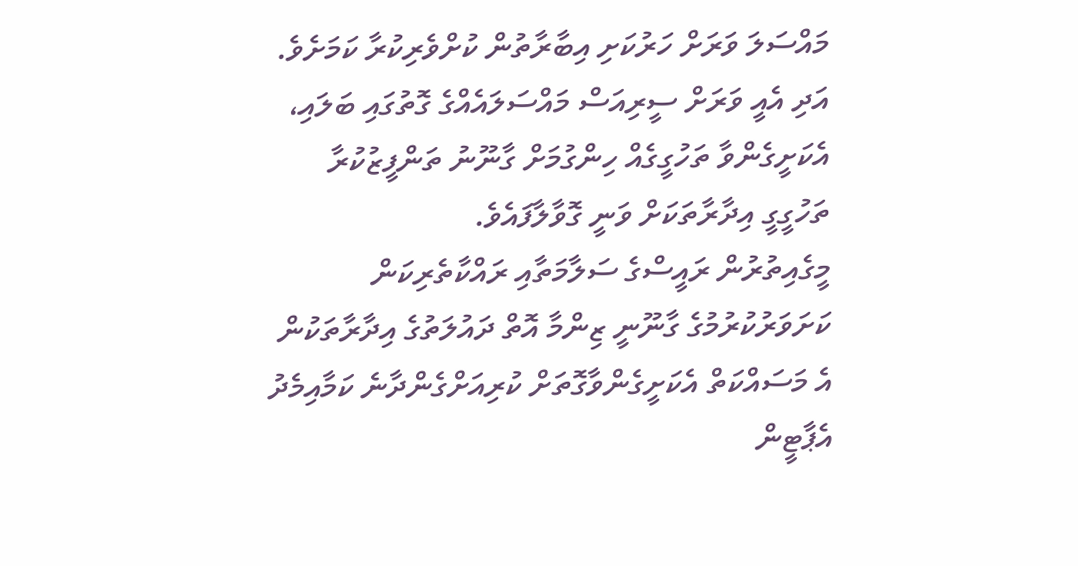މައްސަލަ ވަރަށް ހަރުކަށި އިބާރާތުން ކުށްވެރިކުރާ ކަމަށެވެ. އަދި އެއީ ވަރަށް ސީރިއަސް މައްސަލައެއްގެ ގޮތުގައި ބަލައި، އެކަށީގެންވާ ތަހުގީގެއް ހިންގުމަށް ގާނޫނު ތަންފީޒުކުރާ ތަހުގީގީ އިދާރާތަކަށް ވަނީ ގޮވާލާފައެވެ.
މީގެއިތުރުން ރައީސްގެ ސަލާމަތާއި ރައްކާތެރިކަން ކަށަވަރުކުރުމުގެ ގާނޫނީ ޒިންމާ އޮތް ދައުލަތުގެ އިދާރާތަކުން އެ މަސައްކަތް އެކަށީގެންވާގޮތަށް ކުރިއަށްގެންދާނެ ކަމާއިމެދު އެޕާޓީން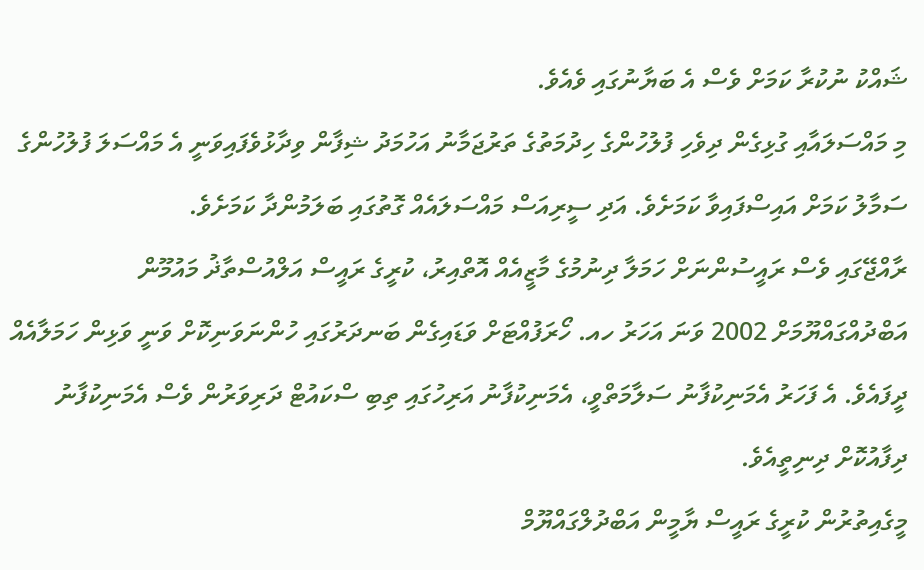ޝައްކު ނުކުރާ ކަމަށް ވެސް އެ ބަޔާނުގައި ވެއެވެ.
މި މައްސަލައާއި ގުޅިގެން ދިވެހި ފުލުހުންގެ ހިދުމަތުގެ ތަރުޖަމާނު އަހުމަދު ޝިފާން ވިދާޅުވެފައިވަނީ އެ މައްސަލަ ފުލުހުންގެ ސަމާލު ކަމަށް އައިސްފައިވާ ކަމަށެވެ. އަދި ސީރިއަސް މައްސަލައެއް ގޮތުގައި ބަލަމުންދާ ކަމަށެވެ.
ރާއްޖޭގައި ވެސް ރައީސުންނަށް ހަމަލާ ދިނުމުގެ މާޒީއެއް އޮތްއިރު، ކުރީގެ ރައީސް އަލްއުސްތާޛު މައުމޫން އަބްދުއްގައްޔޫމަށް 2002 ވަނަ އަހަރު ހއ. ހޯރަފުއްޓަށް ވަޑައިގެން ބަނދަރުގައި ހުންނަވަނިކޮށް ވަނީ ވަޅިން ހަމަލާއެއް ދީފައެވެ. އެ ފަހަރު އެމަނިކުފާނު ސަލާމަތްވީ، އެމަނިކުފާނު އަރިހުގައި ތިބި ސްކައުޓް ދަރިވަރުން ވެސް އެމަނިކުފާނު ދިފާއުކޮށް ދިނިތީއެވެ.
މީގެއިތުރުން ކުރީގެ ރައީސް ޔާމީން އަބްދުލްގައްޔޫމް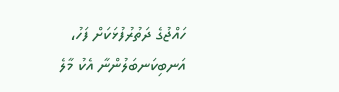ހައްޖުގެ ދަތުރުފުޅަކަށް ފަހު، އަނބިކަނބަލުންނާ އެކު މާލެ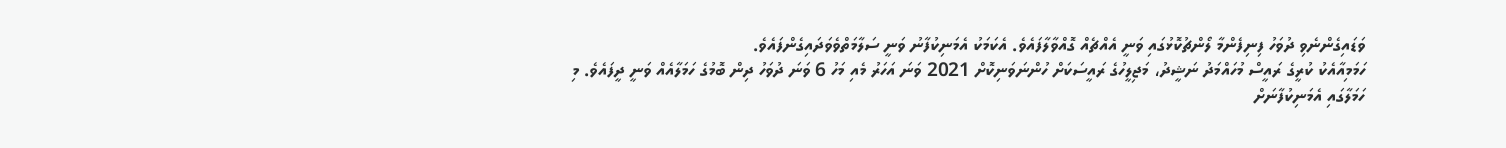ވަޑައިގެންނެވި ދުވަހު ފިނިފެންމާ ލޯންޗުކޮޅުގައި ވަނީ އެއްޗެއް ގޮއްވާލާފައެވެ. އެކަމަކު އެމަނިކުފާނު ވަނީ ސަލާމަތްވެވަދައިގެންފައެވެ.
ހަމަމިއާއެކު ކުރީގެ ރައީސް މުހައްމަދު ނަޝީދު، މަޖިލީހުގެ ރައީސަކަށް ހުންނަވަނިކޮށް 2021 ވަނަ އަހަރު މެއި މަހު 6 ވަނަ ދުވަހު ދިން ބޮމުގެ ހަމަލާއެއް ވަނީ ދީފައެވެ. މި ހަމަލާގައި އެމަނިކުފާނަށް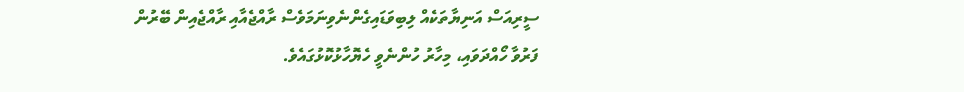ސީރިއަސް އަނިޔާތަކެއް ލިބިވަޑައިގެންނެވިނަމަވެސް ރާއްޖެއާއި ރާއްޖެއިން ބޭރުން ފަރުވާ ހޯއްދަވައި، މިހާރު ހުންނެވީ ހެޔޮހާޅުކޮޅުގައެވެ.